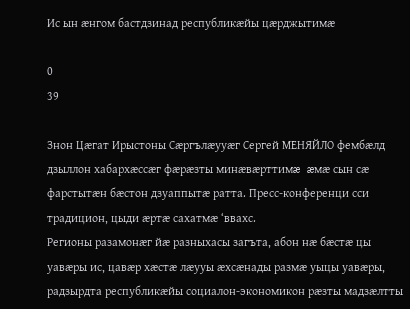Ис ын æнгом бастдзинад республикæйы цæрджытимæ

0
39

Знон Цæгат Ирыстоны Сæргълæууæг Сергей МЕНЯЙЛО фембæлд дзыллон хабархæссæг фæрæзты минæвæрттимæ æмæ сын сæ фарстытæн бæстон дзуаппытæ ратта. Пресс-конференци сси традицион, цыди æртæ сахатмæ ‘ввахс.
Регионы разамонæг йæ разныхасы загъта, абон нæ бæстæ цы уавæры ис, цавæр хæстæ лæууы æхсæнады размæ уыцы уавæры, радзырдта республикæйы социалон-экономикон рæзты мадзæлтты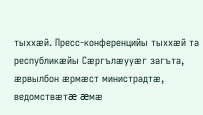тыххæй. Пресс-конференцийы тыххæй та республикæйы Сæргълæууæг загъта, æрвылбон æрмæст министрадтæ, ведомствæтæ æмæ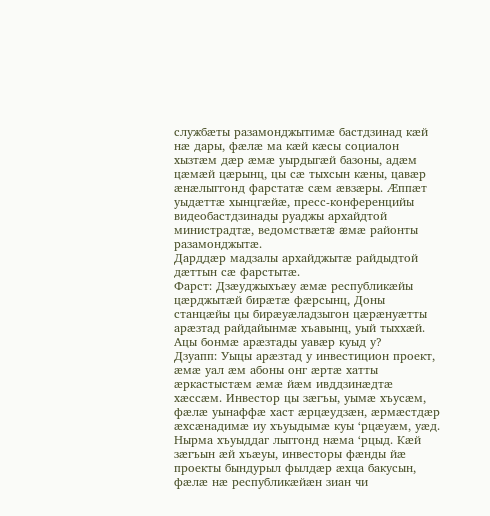службæты разамонджытимæ бастдзинад кæй нæ дары, фæлæ ма кæй кæсы социалон хызтæм дæр æмæ уырдыгæй базоны, адæм цæмæй цæрынц, цы сæ тыхсын кæны, цавæр æнæлыггонд фарстатæ сæм æвзæры. Æппæт уыдæттæ хынцгæйæ, пресс-конференцийы видеобастдзинады руаджы архайдтой министрадтæ, ведомствæтæ æмæ районты разамонджытæ.
Дарддæр мадзалы архайджытæ райдыдтой дæттын сæ фарстытæ.
Фарст: Дзæуджыхъæу æмæ республикæйы цæрджытæй бирæтæ фæрсынц, Доны станцæйы цы бирæуæладзыгон цæрæнуæтты арæзтад райдайынмæ хъавынц, уый тыххæй. Ацы бонмæ арæзтады уавæр куыд у?
Дзуапп: Уыцы арæзтад у инвестицион проект, æмæ уал æм абоны онг æртæ хатты æркастыстæм æмæ йæм ивддзинæдтæ хæссæм. Инвестор цы зæгъы, уымæ хъусæм, фæлæ уынаффæ хаст æрцæудзæн, æрмæстдæр æхсæнадимæ иу хъуыдымæ куы ‘рцæуæм, уæд. Нырма хъуыддаг лыггонд нæма ‘рцыд. Кæй зæгъын æй хъæуы, инвесторы фæнды йæ проекты бындурыл фылдæр æхца бакусын, фæлæ нæ республикæйæн зиан чи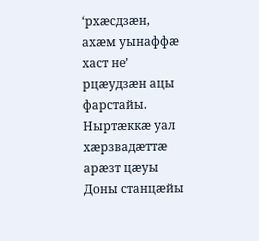‘рхæсдзæн, ахæм уынаффæ хаст не’ рцæудзæн ацы фарстайы.
Ныртæккæ уал хæрзвадæттæ арæзт цæуы Доны станцæйы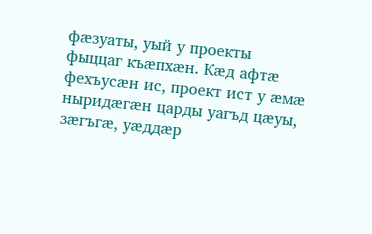фæзуаты, уый у проекты фыццаг къæпхæн. Кæд афтæ фехъусæн ис, проект ист у æмæ ныридæгæн царды уагъд цæуы, зæгъгæ, уæддæр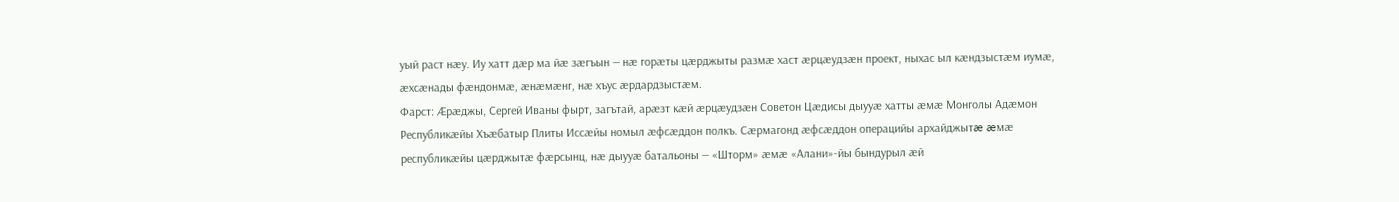уый раст нæу. Иу хатт дæр ма йæ зæгъын — нæ горæты цæрджыты размæ хаст æрцæудзæн проект, ныхас ыл кæндзыстæм иумæ, æхсæнады фæндонмæ, æнæмæнг, нæ хъус æрдардзыстæм.
Фарст: Æрæджы, Сергей Иваны фырт, загътай, арæзт кæй æрцæудзæн Советон Цæдисы дыууæ хатты æмæ Монголы Адæмон Республикæйы Хъæбатыр Плиты Иссæйы номыл æфсæддон полкъ. Сæрмагонд æфсæддон операцийы архайджытæ æмæ республикæйы цæрджытæ фæрсынц, нæ дыууæ батальоны — «Шторм» æмæ «Алани»-йы бындурыл æй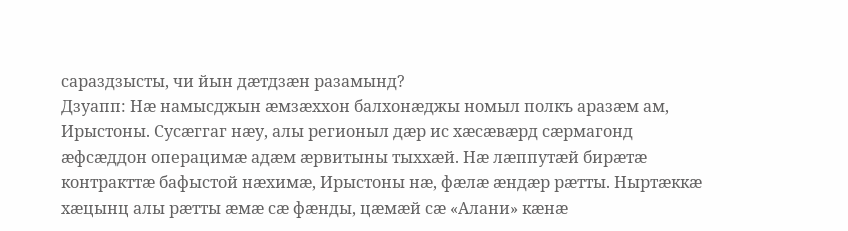сараздзысты, чи йын дæтдзæн разамынд?
Дзуапп: Нæ намысджын æмзæххон балхонæджы номыл полкъ аразæм ам, Ирыстоны. Сусæггаг нæу, алы регионыл дæр ис хæсæвæрд сæрмагонд æфсæддон операцимæ адæм æрвитыны тыххæй. Нæ лæппутæй бирæтæ контракттæ бафыстой нæхимæ, Ирыстоны нæ, фæлæ æндæр рæтты. Ныртæккæ хæцынц алы рæтты æмæ сæ фæнды, цæмæй сæ «Алани» кæнæ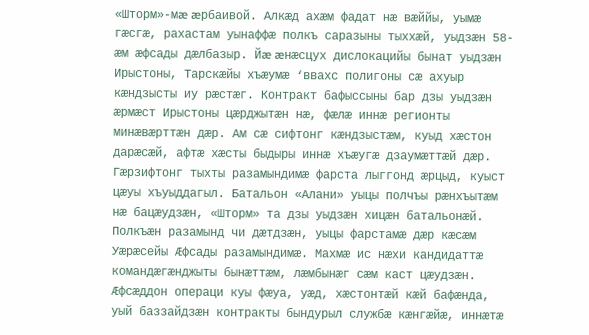«Шторм»-мæ æрбаивой. Алкæд ахæм фадат нæ вæййы, уымæ гæсгæ, рахастам уынаффæ полкъ саразыны тыххæй, уыдзæн 58-æм æфсады дæлбазыр. Йæ æнæсцух дислокацийы бынат уыдзæн Ирыстоны, Тарскæйы хъæумæ ‘ввахс полигоны сæ ахуыр кæндзысты иу рæстæг. Контракт бафыссыны бар дзы уыдзæн æрмæст Ирыстоны цæрджытæн нæ, фæлæ иннæ регионты минæвæрттæн дæр. Ам сæ сифтонг кæндзыстæм, куыд хæстон дарæсæй, афтæ хæсты быдыры иннæ хъæугæ дзаумæттæй дæр. Гæрзифтонг тыхты разамындимæ фарста лыггонд æрцыд, куыст цæуы хъуыддагыл. Батальон «Алани» уыцы полчъы рæнхъытæм нæ бацæудзæн, «Шторм» та дзы уыдзæн хицæн батальонæй. Полкъæн разамынд чи дæтдзæн, уыцы фарстамæ дæр кæсæм Уæрæсейы Æфсады разамындимæ. Махмæ ис нæхи кандидаттæ командæгæнджыты бынæттæм, лæмбынæг сæм каст цæудзæн. Æфсæддон операци куы фæуа, уæд, хæстонтæй кæй бафæнда, уый баззайдзæн контракты бындурыл службæ кæнгæйæ, иннæтæ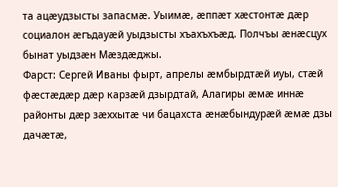та ацæудзысты запасмæ. Уыимæ, æппæт хæстонтæ дæр социалон æгъдауæй уыдзысты хъахъхъæд. Полчъы æнæсцух бынат уыдзæн Мæздæджы.
Фарст: Сергей Иваны фырт, апрелы æмбырдтæй иуы, стæй фæстæдæр дæр карзæй дзырдтай, Алагиры æмæ иннæ районты дæр зæххытæ чи бацахста æнæбындурæй æмæ дзы дачæтæ,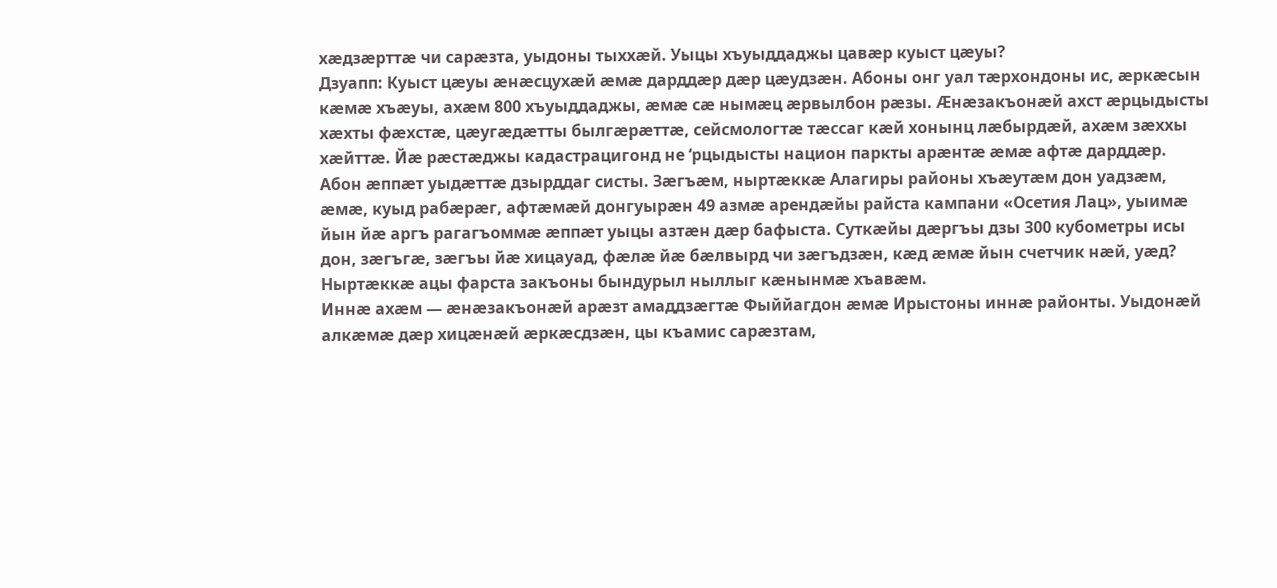хæдзæрттæ чи сарæзта, уыдоны тыххæй. Уыцы хъуыддаджы цавæр куыст цæуы?
Дзуапп: Куыст цæуы æнæсцухæй æмæ дарддæр дæр цæудзæн. Абоны онг уал тæрхондоны ис, æркæсын кæмæ хъæуы, ахæм 800 хъуыддаджы, æмæ сæ нымæц æрвылбон рæзы. Æнæзакъонæй ахст æрцыдысты хæхты фæхстæ, цæугæдæтты былгæрæттæ, сейсмологтæ тæссаг кæй хонынц лæбырдæй, ахæм зæххы хæйттæ. Йæ рæстæджы кадастрацигонд не ‘рцыдысты национ паркты арæнтæ æмæ афтæ дарддæр. Абон æппæт уыдæттæ дзырддаг систы. Зæгъæм, ныртæккæ Алагиры районы хъæутæм дон уадзæм, æмæ, куыд рабæрæг, афтæмæй донгуырæн 49 азмæ арендæйы райста кампани «Осетия Лац», уыимæ йын йæ аргъ рагагъоммæ æппæт уыцы азтæн дæр бафыста. Суткæйы дæргъы дзы 300 кубометры исы дон, зæгъгæ, зæгъы йæ хицауад, фæлæ йæ бæлвырд чи зæгъдзæн, кæд æмæ йын счетчик нæй, уæд? Ныртæккæ ацы фарста закъоны бындурыл ныллыг кæнынмæ хъавæм.
Иннæ ахæм — æнæзакъонæй арæзт амаддзæгтæ Фыййагдон æмæ Ирыстоны иннæ районты. Уыдонæй алкæмæ дæр хицæнæй æркæсдзæн, цы къамис сарæзтам,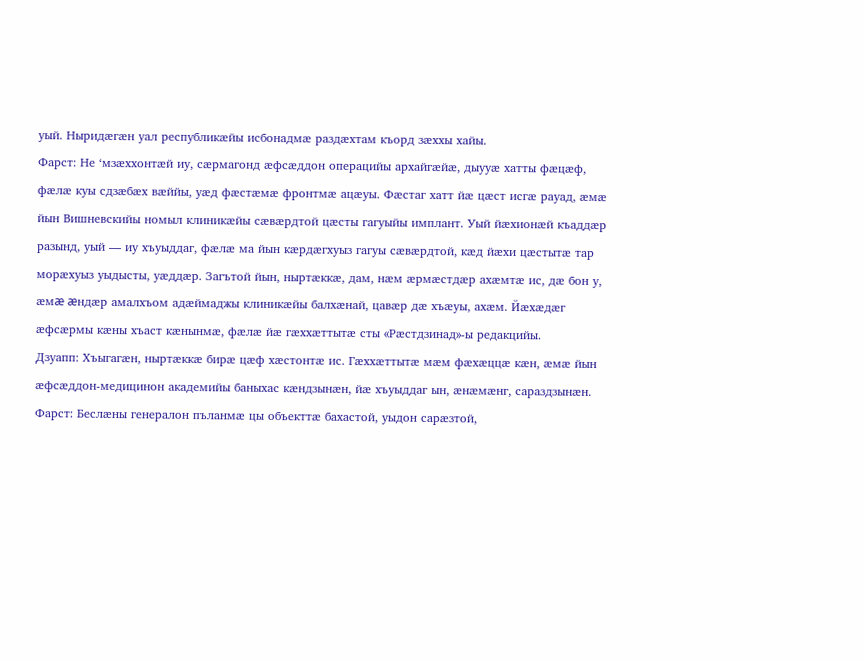уый. Ныридæгæн уал республикæйы исбонадмæ раздæхтам къорд зæххы хайы.
Фарст: Не ‘мзæххонтæй иу, сæрмагонд æфсæддон операцийы архайгæйæ, дыууæ хатты фæцæф, фæлæ куы сдзæбæх вæййы, уæд фæстæмæ фронтмæ ацæуы. Фæстаг хатт йæ цæст исгæ рауад, æмæ йын Вишневскийы номыл клиникæйы сæвæрдтой цæсты гагуыйы имплант. Уый йæхионæй къаддæр разынд, уый — иу хъуыддаг, фæлæ ма йын кæрдæгхуыз гагуы сæвæрдтой, кæд йæхи цæстытæ тар морæхуыз уыдысты, уæддæр. Загътой йын, ныртæккæ, дам, нæм æрмæстдæр ахæмтæ ис, дæ бон у, æмæ æндæр амалхъом адæймаджы клиникæйы балхæнай, цавæр дæ хъæуы, ахæм. Йæхæдæг æфсæрмы кæны хъаст кæнынмæ, фæлæ йæ гæххæттытæ сты «Рæстдзинад»-ы редакцийы.
Дзуапп: Хъыгагæн, ныртæккæ бирæ цæф хæстонтæ ис. Гæххæттытæ мæм фæхæццæ кæн, æмæ йын æфсæддон-медицинон академийы баныхас кæндзынæн, йæ хъуыддаг ын, æнæмæнг, сараздзынæн.
Фарст: Беслæны генералон пъланмæ цы объекттæ бахастой, уыдон сарæзтой,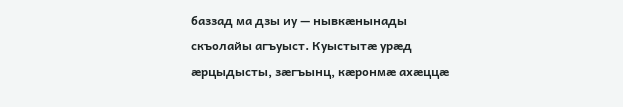баззад ма дзы иу — нывкæнынады скъолайы агъуыст. Куыстытæ урæд æрцыдысты, зæгъынц, кæронмæ ахæццæ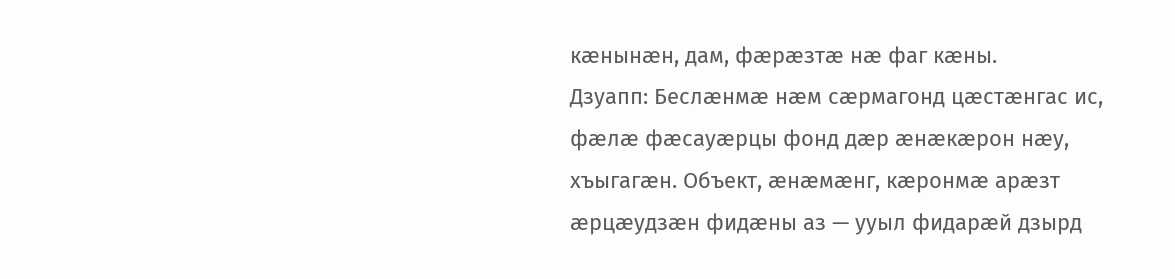кæнынæн, дам, фæрæзтæ нæ фаг кæны.
Дзуапп: Беслæнмæ нæм сæрмагонд цæстæнгас ис, фæлæ фæсауæрцы фонд дæр æнæкæрон нæу, хъыгагæн. Объект, æнæмæнг, кæронмæ арæзт æрцæудзæн фидæны аз — ууыл фидарæй дзырд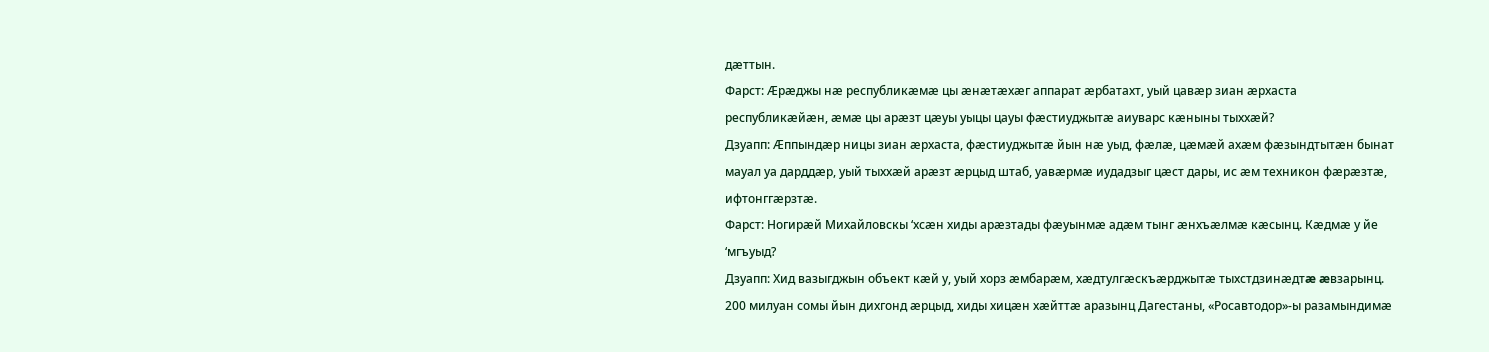дæттын.
Фарст: Æрæджы нæ республикæмæ цы æнæтæхæг аппарат æрбатахт, уый цавæр зиан æрхаста республикæйæн, æмæ цы арæзт цæуы уыцы цауы фæстиуджытæ аиуварс кæныны тыххæй?
Дзуапп: Æппындæр ницы зиан æрхаста, фæстиуджытæ йын нæ уыд, фæлæ, цæмæй ахæм фæзындтытæн бынат мауал уа дарддæр, уый тыххæй арæзт æрцыд штаб, уавæрмæ иудадзыг цæст дары, ис æм техникон фæрæзтæ, ифтонггæрзтæ.
Фарст: Ногирæй Михайловскы ‘хсæн хиды арæзтады фæуынмæ адæм тынг æнхъæлмæ кæсынц. Кæдмæ у йе ‘мгъуыд?
Дзуапп: Хид вазыгджын объект кæй у, уый хорз æмбарæм, хæдтулгæскъæрджытæ тыхстдзинæдтæ æвзарынц. 200 милуан сомы йын дихгонд æрцыд, хиды хицæн хæйттæ аразынц Дагестаны, «Росавтодор»-ы разамындимæ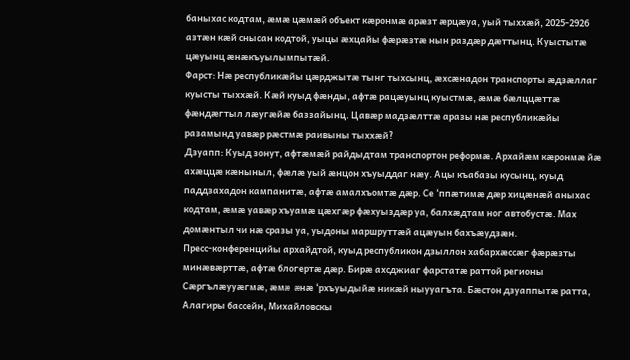баныхас кодтам, æмæ цæмæй объект кæронмæ арæзт æрцæуа, уый тыххæй, 2025-2926 азтæн кæй снысан кодтой, уыцы æхцайы фæрæзтæ нын раздæр дæттынц. Куыстытæ цæуынц æнæкъуылымпытæй.
Фарст: Нæ республикæйы цæрджытæ тынг тыхсынц, æхсæнадон транспорты æдзæллаг куысты тыххæй. Кæй куыд фæнды, афтæ рацæуынц куыстмæ, æмæ бæлццæттæ фæндæгтыл лæугæйæ баззайынц. Цавæр мадзæлттæ аразы нæ республикæйы разамынд уавæр рæстмæ раивыны тыххæй?
Дзуапп: Куыд зонут, афтæмæй райдыдтам транспортон реформæ. Архайæм кæронмæ йæ ахæццæ кæныныл, фæлæ уый æнцон хъуыддаг нæу. Ацы къабазы кусынц, куыд паддзахадон кампанитæ, афтæ амалхъомтæ дæр. Се ‘ппæтимæ дæр хицæнæй аныхас кодтам, æмæ уавæр хъуамæ цæхгæр фæхуыздæр уа, балхæдтам ног автобустæ. Мах домæнтыл чи нæ сразы уа, уыдоны маршруттæй ацæуын бахъæудзæн.
Пресс-конференцийы архайдтой, куыд республикон дзыллон хабархæссæг фæрæзты минæвæрттæ, афтæ блогертæ дæр. Бирæ ахсджиаг фарстатæ раттой регионы Сæргълæууæгмæ, æмæ æнæ ‘рхъуыдыйæ никæй ныууагъта. Бæстон дзуаппытæ ратта, Алагиры бассейн, Михайловскы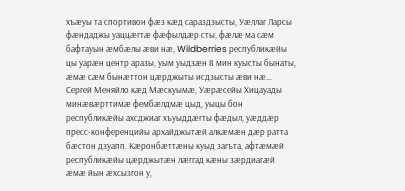хъæуы та спортивон фæз кæд сараздзысты, Уæллаг Ларсы фæндаджы уаццæгтæ фæфылдæр сты, фæлæ ма сæм бафтауын æмбæлы æви нæ, Wildberries республикæйы цы уарæн центр аразы, уым уыдзæн 8 мин куысты бынаты, æмæ сæм бынæттон цæрджыты исдзысты æви нæ…
Сергей Меняйло кæд Мæскуымæ, Уæрæсейы Хицауады минæвæрттимæ фембæлдмæ цыд, уыцы бон республикæйы ахсджиаг хъуыддæгты фæдыл, уæддæр пресс-конференцийы архайджытæй алкæмæн дæр ратта бæстон дзуапп. Кæронбæттæны куыд загъта, афтæмæй республикæйы цæрджытæн лæггад кæны зæрдиагæй æмæ йын æхсызгон у,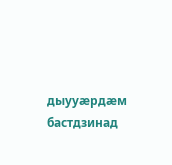дыууæрдæм бастдзинад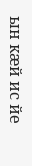ын кæй ис йе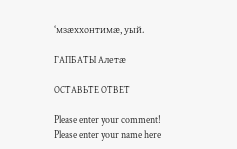‘мзæххонтимæ, уый.

ГАПБАТЫ Алетæ

ОСТАВЬТЕ ОТВЕТ

Please enter your comment!
Please enter your name here